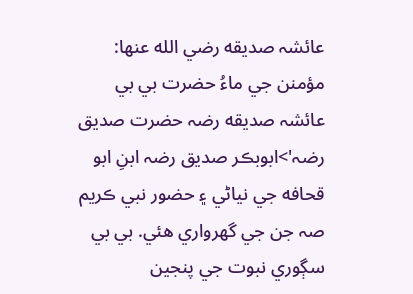عائشہ صديقه رضي الله عنها: مؤمنن جي ماءُ حضرت بي بي عائشہ صديقه رضہ حضرت صديق رضہ'>ابوبڪر صديق رضہ ابنِ ابو قحافه جي نياڻي ۽ حضور نبي ڪريم صہ جن جي گهرواري هئي. بي بي سڳوري نبوت جي پنجين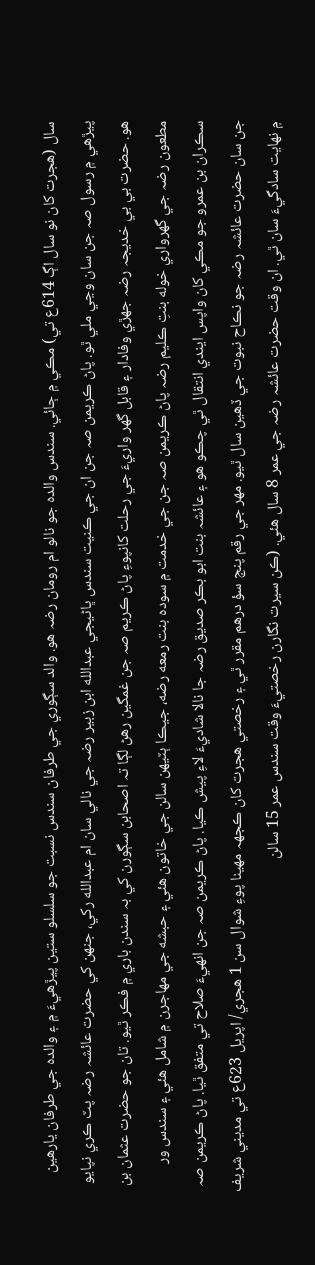سال (هجرت کان نو سال اڳ 614ع تي) مڪي ۾ ڄائي. سندس والدہ جو نالو ام رومان رضہ هو. والد سڳوري جي طرفان سندس نسبت جو سلسلو ستين پيڙهيءَ ۾ ۽ والدہ جي طرفان يارهين پيڙهي ۾ رسول صہ جن سان وڃي ملي ٿو. پاڻ ڪريمن صہ جن ان جي ڪنيت سندس ڀاڻيجي عبدالله ابن زبير رضہ جي نالي سان ام عبدالله رکي، جنهن کي حضرت عائشہ رضہ پٽ ڪري نپايو هو. حضرت بي بي خديجہ رضہ جهڙي وفادار ۽ قابل گهر واريءَ جي رحلت کانپوءِ پاڻ ڪريم صہ جن غمگين رهڻ لڳا تہ اصحابن سڳورن کي بہ سندن باري ۾ فڪر ٿيو. تان جو حضرت عثمان بن مطعون رضہ جي گهرواري خوله بنتِ ڪليم رضہ پاڻ ڪريمن صہ جن جي خدمت ۾ سوده بنت رمعه رضه، جيڪا ٻٽيهن سالن جي خاتون هئي ۽ حبشه جي مهاجرن ۾ شامل هئي ۽ سندس ور سڪران بن عمرو جو مڪي کان واپس ايندي انتقال ٿي چڪو هو ۽ عائشہ بنت ابو بڪر صديق رضہ جا نالا شاديءَ لاءِ پيش ڪيا. پاڻ ڪريمن صہ جن انهيءَ صلاح تي متفق ٿيا. پاڻ ڪريمن صہ جن سان حضرت عائشہ رضہ جو نڪاح نبوت جي ڏهين سال ٿيو. مھر جي رقم پنج سؤ درهم مقرر ٿي ۽ رخصتي هجرت کان ڪجهہ مهينا پوءِ شوال سن 1 هجري/ اپريل 623ع تي مديني شريف ۾ نهايت سادگيءَ سان ٿي. ان وقت حضرت عائشہ رضہ جي عمر 8 سال هئي. (ڪن سيرت نگارن رخصتيءَ وقت سندس عمر 15 سالن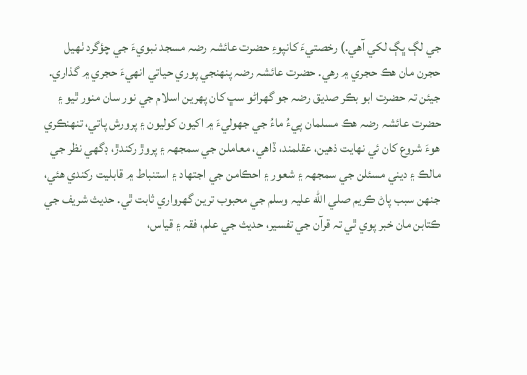جي لڳ ڀڳ لکي آهي.) رخصتيءَ کانپوءِ حضرت عائشہ رضہ مسجد نبويءَ جي چؤگرد ٺهيل حجرن مان هڪ حجري ۾ رهي. حضرت عائشہ رضہ پنھنجي پوري حياتي انهيءَ حجري ۾ گذاري. جيئن تہ حضرت ابو بڪر صديق رضہ جو گهراڻو سڀ کان پهرين اسلام جي نور سان منور ٿيو ۽ حضرت عائشہ رضہ هڪ مسلمان پيءُ ماءُ جي جهوليءَ ۾ اکيون کوليون ۽ پرورش پاتي، تنهنڪري هوءَ شروع کان ئي نهايت ذهين، عقلمند، ڏاهي، معاملن جي سمجهہ ۽ پروڙ رکندڙ، ڊگهي نظر جي مالڪ ۽ ديني مسئلن جي سمجهہ ۽ شعور ۽ احڪامن جي اجتهاد ۽ استنباط ۾ قابليت رکندي هئي، جنهن سبب پاڻ ڪريم صلي الله عليہ وسلم جي محبوب ترين گهرواري ثابت ٿي. حديث شريف جي ڪتابن مان خبر پوي ٿي تہ قرآن جي تفسير، حديث جي علم، فقہ ۽ قياس،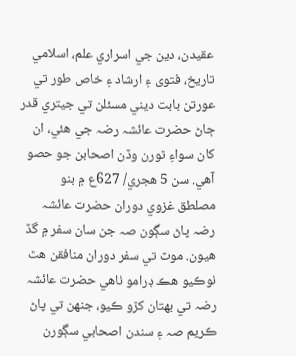عقيدن، دين جي اسراري علم، اسلامي تاريخ، فتوى ۽ ارشاد ۽ خاص طور تي عورتن بابت ديني مسئلن تي جيتري قدر ڄاڻ حضرت عائشہ رضہ جي هئي، ان کان سواءِ ٿورن وڏن اصحابن جو حصو آهي. سن 5 هجري/ 627ع ۾ بنو مصلطق غزوي دوران حضرت عائشہ رضہ پاڻ سڳون صہ جن سان سفر ۾ گڏ هيون. موٽ تي سفر دوران منافقن هٿ ٺوڪيو هڪ ڊرامو ٺاهي حضرت عائشہ رضہ تي بهتان کڙو ڪيو، جنهن تي پاڻ ڪريم صہ ۽ سندن اصحابي سڳورن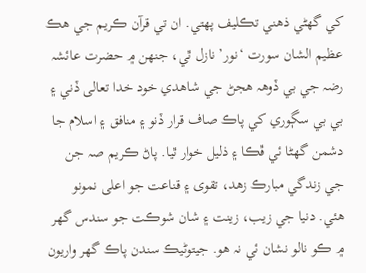کي گهڻي ذهني تڪليف پهتي. ان تي قرآن ڪريم جي هڪ عظيم الشان سورت ‘نور’ نازل ٿي، جنهن ۾ حضرت عائشہ رضہ جي بي ڏوھہ هجڻ جي شاهدي خود خدا تعالى ڏني ۽ بي بي سڳوري کي پاڪ صاف قرار ڏنو ۽ منافق ۽ اسلام جا دشمن گهڻا ئي ڦڪا ۽ ذليل خوار ٿيا. پاڻ ڪريم صہ جن جي زندگي مبارڪ زهد، تقوى ۽ قناعت جو اعلى نمونو هئي. دنيا جي زيب، زينت ۽ شان شوڪت جو سندس گهر ۾ ڪو نالو نشان ئي نہ هو. جيتوڻيڪ سندن پاڪ گهر واريون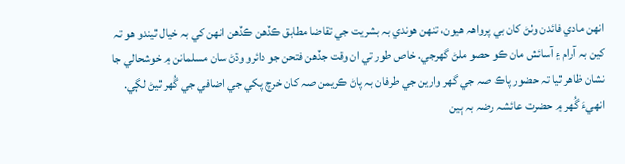انهن مادي فائدن وٺڻ کان بي پرواھہ هيون، تنهن هوندي بہ بشريت جي تقاضا مطابق ڪڏهن ڪڏهن انهن کي بہ خيال ٿيندو هو تہ کين بہ آرام ۽ آسائش مان ڪو حصو ملڻ گهرجي. خاص طور تي ان وقت جڏهن فتحن جو دائرو وڌڻ سان مسلمانن ۾ خوشحالي جا نشان ظاهر ٿيا تہ حضور پاڪ صہ جي گهر وارين جي طرفان بہ پاڻ ڪريمن صہ کان خرچ پکي جي اضافي جي گُهر ٿيڻ لڳي. انهيءَ گُهر ۾ حضرت عائشہ رضہ بہ ٻين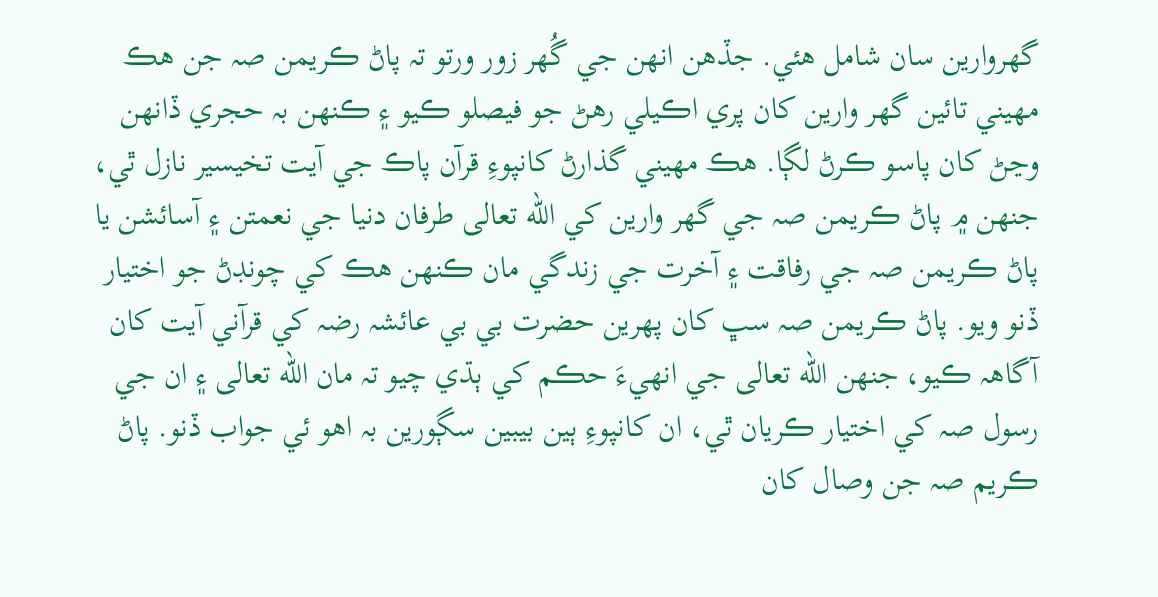گهروارين سان شامل هئي. جڏهن انهن جي گُهر زور ورتو تہ پاڻ ڪريمن صہ جن هڪ مهيني تائين گهر وارين کان پري اڪيلي رهڻ جو فيصلو ڪيو ۽ ڪنهن بہ حجري ڏانهن وڃڻ کان پاسو ڪرڻ لڳا. هڪ مهيني گذارڻ کانپوءِ قرآن پاڪ جي آيت تخيسير نازل ٿي، جنهن ۾ پاڻ ڪريمن صہ جي گهر وارين کي الله تعالى طرفان دنيا جي نعمتن ۽ آسائشن يا پاڻ ڪريمن صہ جي رفاقت ۽ آخرت جي زندگي مان ڪنهن هڪ کي چونڊڻ جو اختيار ڏنو ويو. پاڻ ڪريمن صہ سڀ کان پهرين حضرت بي بي عائشہ رضہ کي قرآني آيت کان آگاھہ ڪيو، جنهن الله تعالى جي انهيءَ حڪم کي ٻڌي چيو تہ مان الله تعالى ۽ ان جي رسول صہ کي اختيار ڪريان ٿي، ان کانپوءِ ٻين بيبين سڳورين بہ اهو ئي جواب ڏنو. پاڻ ڪريم صہ جن وصال کان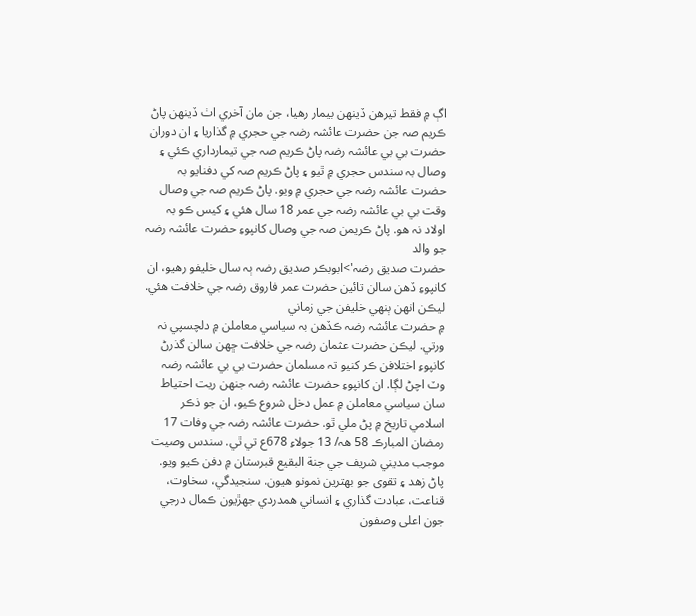اڳ ۾ فقط تيرهن ڏينهن بيمار رهيا، جن مان آخري اٺ ڏينهن پاڻ ڪريم صہ جن حضرت عائشہ رضہ جي حجري ۾ گذاريا ۽ ان دوران حضرت بي بي عائشہ رضہ پاڻ ڪريم صہ جي تيمارداري ڪئي ۽ وصال بہ سندس حجري ۾ ٿيو ۽ پاڻ ڪريم صہ کي دفنايو بہ حضرت عائشہ رضہ جي حجري ۾ ويو. پاڻ ڪريم صہ جي وصال وقت بي بي عائشہ رضہ جي عمر 18 سال هئي ۽ کيس ڪو بہ اولاد نہ هو. پاڻ ڪريمن صہ جي وصال کانپوءِ حضرت عائشہ رضہ جو والد
حضرت صديق رضہ'>ابوبڪر صديق رضہ ٻہ سال خليفو رهيو، ان کانپوءِ ڏهن سالن تائين حضرت عمر فاروق رضہ جي خلافت هئي. ليڪن انهن ٻنهي خليفن جي زماني
۾ حضرت عائشہ رضہ ڪڏهن بہ سياسي معاملن ۾ دلچسپي نہ ورتي. ليڪن حضرت عثمان رضہ جي خلافت ڇھن سالن گذرڻ کانپوءِ اختلافن ڪر کنيو تہ مسلمان حضرت بي بي عائشہ رضہ وٽ اچڻ لڳا. ان کانپوءِ حضرت عائشہ رضہ جنهن ريت احتياط سان سياسي معاملن ۾ عمل دخل شروع ڪيو، ان جو ذڪر اسلامي تاريخ ۾ پڻ ملي ٿو. حضرت عائشہ رضہ جي وفات 17 رمضان المبارڪ 58 ھہ/ 13 جولاءِ 678ع تي ٿي. سندس وصيت موجب مديني شريف جي جنة البقيع قبرستان ۾ دفن ڪيو ويو. پاڻ زهد ۽ تقوى جو بھترين نمونو هيون. سنجيدگي، سخاوت، قناعت، عبادت گذاري ۽ انساني همدردي جهڙيون ڪمال درجي جون اعلى وصفون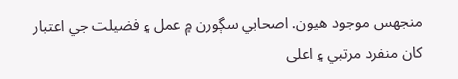منجهس موجود هيون. اصحابي سڳورن ۾ عمل ۽ فضيلت جي اعتبار کان منفرد مرتبي ۽ اعلى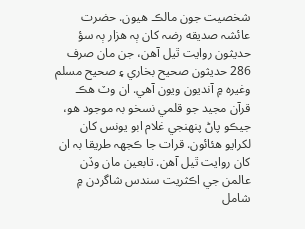شخصيت جون مالڪ هيون. حضرت عائشہ صديقه رضہ کان ٻہ هزار ٻہ سؤ حديثون روايت ٿيل آهن، جن مان صرف 286 حديثون صحيح بخاري ۽ صحيح مسلم وغيرہ ۾ آنديون ويون آهي. ان وٽ هڪ قرآن مجيد جو قلمي نسخو بہ موجود هو، جيڪو پاڻ پنھنجي غلام ابو يونس کان لکرايو هئائون. قرات جا ڪجهہ طريقا بہ ان کان روايت ٿيل آهن. تابعين مان وڏن عالمن جي اڪثريت سندس شاگردن ۾ شامل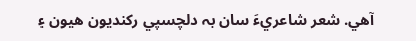آهي. شعر شاعريءَ سان بہ دلچسپي رکنديون هيون ۽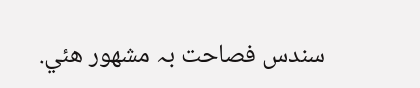سندس فصاحت بہ مشھور هئي.